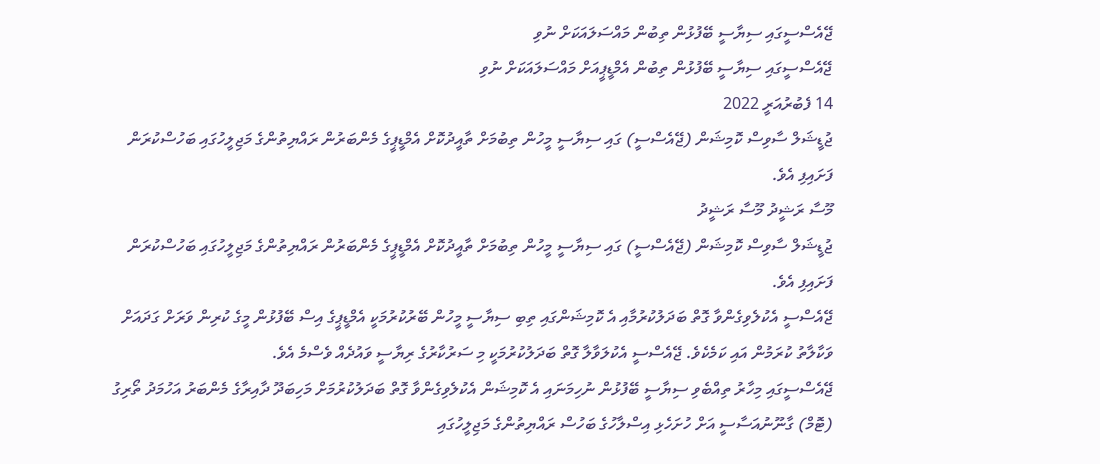ޖޭއެސްސީގައި ސިޔާސީ ބޭފުޅުން ތިބުން މައްސަލައަކަށް ނުވި
ޖޭއެސްސީގައި ސިޔާސީ ބޭފުޅުން ތިބުން އެމްޑީޕީއަށް މައްސަލައަކަށް ނުވި
14 ފެބުރުއަރީ 2022
ޖުޑީޝަލް ސާވިސް ކޮމިޝަން (ޖޭއެސްސީ) ގައި ސިޔާސީ މީހުން ތިބުމަށް ތާއީދުކޮށް އެމްޑީޕީގެ މެންބަރުން ރައްޔިތުންގެ މަޖިލީހުގައި ބަހުސްކުރަން ފަށައިފި އެވެ.
މޫސާ ރަޝީދު މޫސާ ރަޝީދު
ޖުޑީޝަލް ސާވިސް ކޮމިޝަން (ޖޭއެސްސީ) ގައި ސިޔާސީ މީހުން ތިބުމަށް ތާއީދުކޮށް އެމްޑީޕީގެ މެންބަރުން ރައްޔިތުންގެ މަޖިލީހުގައި ބަހުސްކުރަން ފަށައިފި އެވެ.
ޖޭއެސްސީ އެކުލެވިގެންވާ ގޮތް ބަދަލުކުރުމާއި އެ ކޮމިޝަންގައި ތިބި ސިޔާސީ މީހުން ބޭރުކުރުމަކީ އެމްޑީޕީގެ އިސް ބޭފުޅުން މީގެ ކުރިން ވަރަށް ގަދައަށް ވަކާލާތު ކުރަމުން އައި ކަމެކެވެ. ޖޭއެސްސީ އެކުލަވާލާ ގޮތް ބަދަލުކުރުމަކީ މި ސަރުކާރުގެ ރިޔާސީ ވައުދެއް ވެސްމެ އެވެ.
ޖޭއެސްސީގައި މިހާރު ތިއްބެވި ސިޔާސީ ބޭފުޅުން ނުހިމަނައި އެ ކޮމިޝަން އެކުލެވިގެންވާ ގޮތް ބަދަލުކުރުމަށް މަހިބަދޫ ދާއިރާގެ މެންބަރު އަހުމަދު ތޯރިގު (ޓޮމް) ގާނޫނުއަސާސީ އަށް ހުށަހެޅި އިސްލާހުގެ ބަހުސް ރައްޔިތުންގެ މަޖިލީހުގައި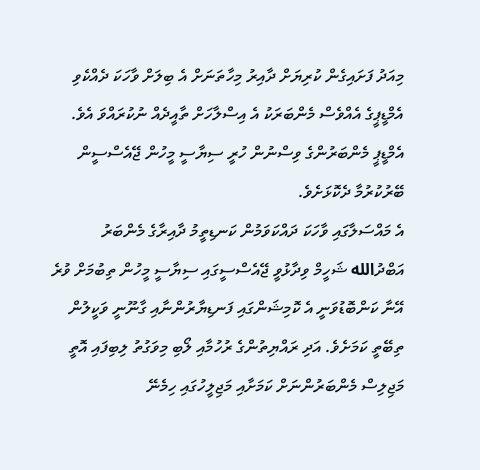މިއަދު ފަށައިގެން ކުރިޔަށް ދާއިރު މިހާތަނަށް އެ ބިލަށް ވާހަކަ ދެއްކެވި އެމްޑީޕީގެ އެއްވެސް މެންބަރަކު އެ އިސްލާހަށް ތާއީދެއް ނުކުރައްވަ އެވެ. އެމްޑީޕީ މެންބަރުންގެ ވިސްނުން ހުރީ ސިޔާސީ މީހުން ޖޭއެސްސީން ބޭރުކުރުމާ ދެކޮޅަށެވެ.
އެ މައްސަލާގައި ވާހަކަ ދައްކަވަމުން ކަނޑިތީމު ދާއިރާގެ މެންބަރު އަބްދުالله ޝަހީމް ވިދާޅުވީ ޖޭއެސްސީގައި ސިޔާސީ މީހުން ތިބުމަށް ވުރެ އޭނާ ކަންބޮޑުވަނީ އެ ކޮމިޝަންގައި ފަނޑިޔާރުންނާއި ގާނޫނީ ވަކީލުން ތިބޭތީ ކަމަށެވެ. އަދި ރައްޔިތުންގެ ރުހުމާއި ލޯބި މިވަގުތު ލިބިފައި އޮތީ މަޖިލިސް މެންބަރުންނަށް ކަމަށާއި މަޖިލީހުގައި ހިމެނޭ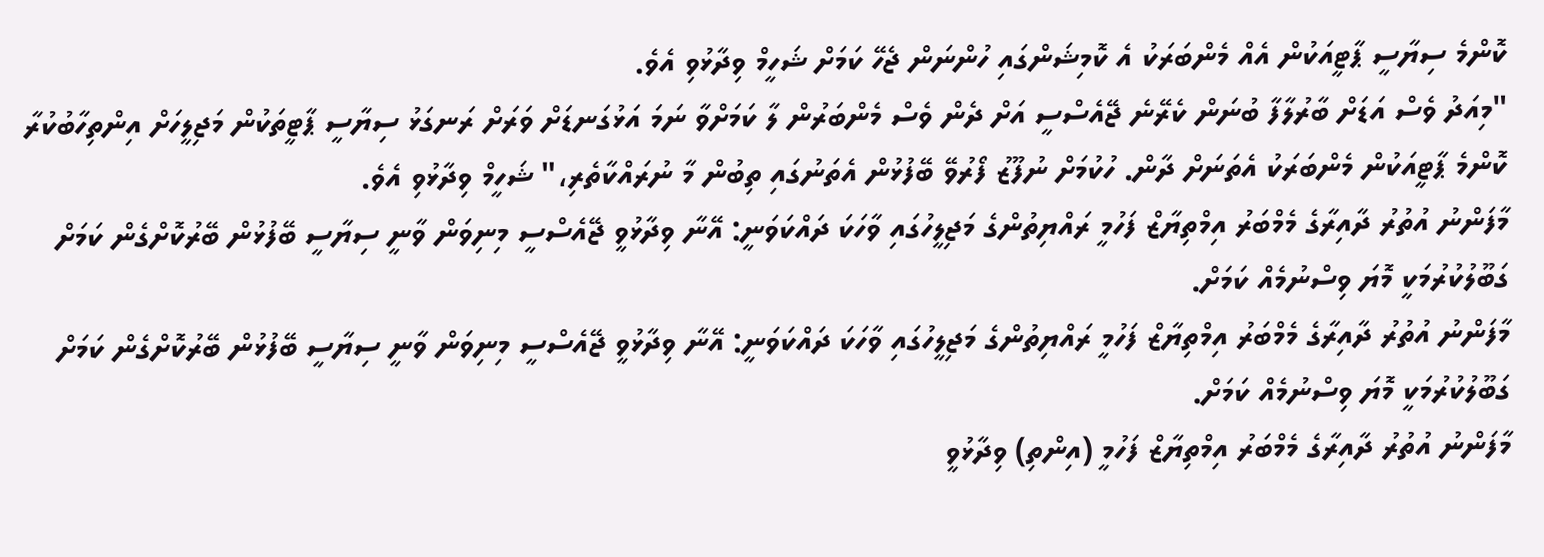ކޮންމެ ސިޔާސީ ޕާޓީއަކުން އެއް މެންބަރަކު އެ ކޮމިޝަންގައި ހުންނަން ޖެހޭ ކަމަށް ޝަހީމް ވިދާޅުވި އެވެ.
"މިއަދު ވެސް އަޑަށް ބާރުލާފާ ބުނަން ކެރޭނެ ޖޭއެސްސީ އަށް ދެން ވެސް މެންބަރުން ލާ ކަމަށްވާ ނަމަ އަޅުގަނޑަށް ވަރަށް ރަނގަޅު ސިޔާސީ ޕާޓީތަކުން މަޖިލީހަށް އިންތިހާބުކުރާ ކޮންމެ ޕާޓީއަކުން މެންބަރަކު އެތަނަށް ދާން. ހުކުމަށް ނުފޫޒު ފޯރުވޭ ބޭފުޅުން އެތަނުގައި ތިބުން މާ ނުރައްކާތެރި،" ޝަހީމް ވިދާޅުވި އެވެ.
މާފަންނު އުތުރު ދާއިރާގެ މެމްބަރު އިމްތިޔާޒް ފަހުމީ ރައްޔިތުންގެ މަޖިލީހުގައި ވާހަކަ ދައްކަވަނީ: އޭނާ ވިދާޅުވީ ޖޭއެސްސީ މިނިވަން ވާނީ ސިޔާސީ ބޭފުޅުން ބޭރުކޮށްގެން ކަމަށް ގަބޫލުކުރުމަކީ މޮޔަ ވިސްނުމެއް ކަމަށް.
މާފަންނު އުތުރު ދާއިރާގެ މެމްބަރު އިމްތިޔާޒް ފަހުމީ ރައްޔިތުންގެ މަޖިލީހުގައި ވާހަކަ ދައްކަވަނީ: އޭނާ ވިދާޅުވީ ޖޭއެސްސީ މިނިވަން ވާނީ ސިޔާސީ ބޭފުޅުން ބޭރުކޮށްގެން ކަމަށް ގަބޫލުކުރުމަކީ މޮޔަ ވިސްނުމެއް ކަމަށް.
މާފަންނު އުތުރު ދާއިރާގެ މެމްބަރު އިމްތިޔާޒް ފަހުމީ (އިންތި) ވިދާޅުވީ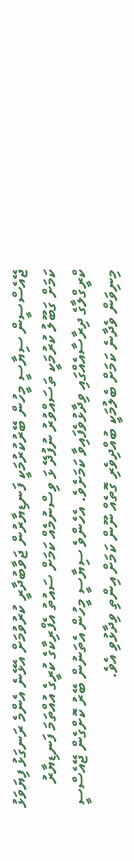ޖޭއެސްސީން ސިޔާސީ މީހުން ބޭރުކުރުމަކީ ފަނޑިޔާރުން ޖަވާބުދާރީ ކުރުވުމަށް އެޅޭނެ އެންމެ ރަނގަޅު ފިޔަވަޅު ކަމަށް ގަބޫލު ކުރުމަކީ ތަސައްވުރު ނުފުދޭ ޅަ ވިސްނުމެއް ކަމަށް ސައުތު އެފްރިކާގެ ކުރީގެ އުއްތަމަ ފަނޑިޔާރު ކްރީގްލާގެ ދިރާސާއެއްގައި ވިދާޅުވެފައިވާ ކަމަށެވެ. އެހެންވެ ސިޔާސީ މީހުން އެތަނުން ބޭރު ކޮށްގެން ޖޭއެސްސީ މިނިވަން ވެދާނެ ކަމަށް ބެލުމަކީ ބުއްދިވެރި ގޮތެއް ނޫން ކަމަށް އިންތި ވިދާޅުވި އެވެ.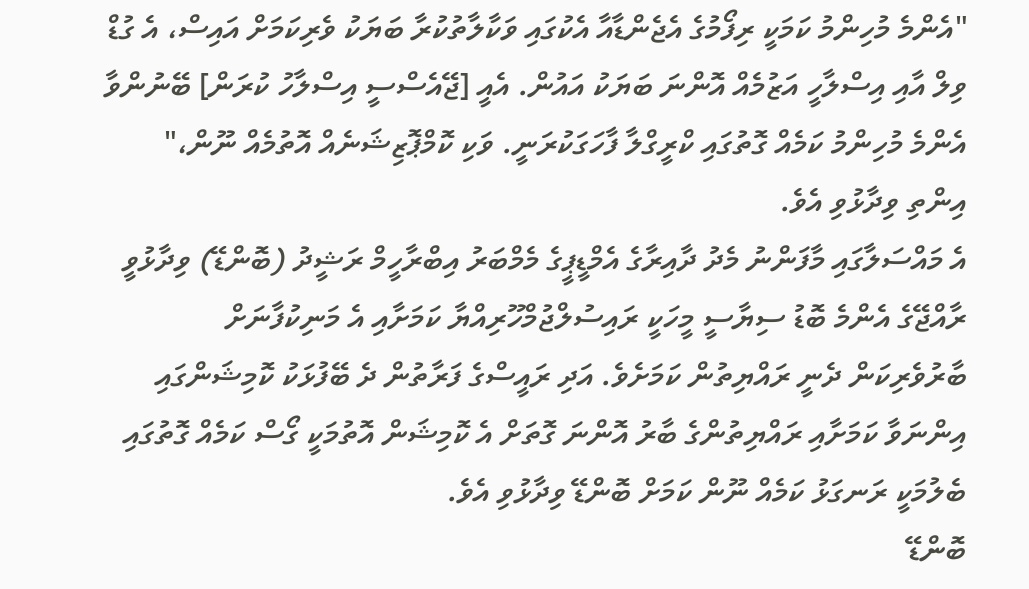"އެންމެ މުހިންމު ކަމަކީ ރިފޯމުގެ އެޖެންޑާއާ އެކުގައި ވަކާލާތުކުރާ ބަޔަކު ވެރިކަމަށް އައިސް، އެ ގުޑް ވިލް އާއި އިސްލާހީ އަޒުމެއް އޮންނަ ބަޔަކު އައުން. އެއީ [ޖޭއެސްސީ އިސްލާހު ކުރަން] ބޭނުންވާ އެންމެ މުހިންމު ކަމެއް ގޮތުގައި ކްރީގްލާ ފާހަގަކުރަނީ. ވަކި ކޮމްޕޮޒިޝަނެއް އޮތުމެއް ނޫން،" އިންތި ވިދާޅުވި އެވެ.
އެ މައްސަލާގައި މާފަންނު މެދު ދާއިރާގެ އެމްޑީޕީގެ މެމްބަރު އިބްރާހީމް ރަޝީދު (ބޮންޑޭ) ވިދާޅުވީ ރާއްޖޭގެ އެންމެ ބޮޑު ސިޔާސީ މީހަކީ ރައިސުލްޖުމްހޫރިއްޔާ ކަމަށާއި އެ މަނިކުފާނަށް ބާރުވެރިކަން ދެނީ ރައްޔިތުން ކަމަށެވެ. އަދި ރައީސްގެ ފަރާތުން ދެ ބޭފުޅަކު ކޮމިޝަންގައި އިންނަވާ ކަމަށާއި ރައްޔިތުންގެ ބާރު އޮންނަ ގޮތަށް އެ ކޮމިޝަން އޮތުމަކީ ގޯސް ކަމެއް ގޮތުގައި ބެލުމަކީ ރަނގަޅު ކަމެއް ނޫން ކަމަށް ބޮންޑޭ ވިދާޅުވި އެވެ.
ބޮންޑޭ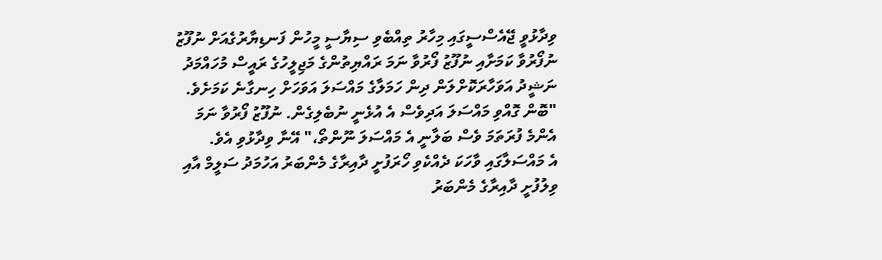ވިދާޅުވީ ޖޭއެސްސީގައި މިހާރު ތިއްބެވި ސިޔާސީ މީހުން ފަނޑިޔާރުގެއަށް ނުފޫޒު ނުފޯރުވާ ކަމަށާއި ނުފޫޒު ފޯރުވާ ނަމަ ރައްޔިތުންގެ މަޖިލީހުގެ ރައީސް މުހައްމަދު ނަޝީދު އަވަހާރަކޮށްލަން ދިން ހަމަލާގެ މައްސަލަ އަވަހަށް ހިނގާނެ ކަމަށެވެ.
"ބޮން ގޮއްވި މައްސަލަ އަދިވެސް އެ އުޅެނީ ނުބެލިގެން. ނުފޫޒު ފޯރުވާ ނަމަ އެންމެ ފުރަތަމަ ވެސް ބަލާނީ އެ މައްސަލަ ނޫންތޯ،" އޭނާ ވިދާޅުވި އެވެ.
އެ މައްސަލާގައި ވާހަކަ ދެއްކެވި ހޯރަފުށީ ދާއިރާގެ މެންބަރު އަހުމަދު ސަލީމް އާއި ވިލުފުށީ ދާއިރާގެ މެންބަރު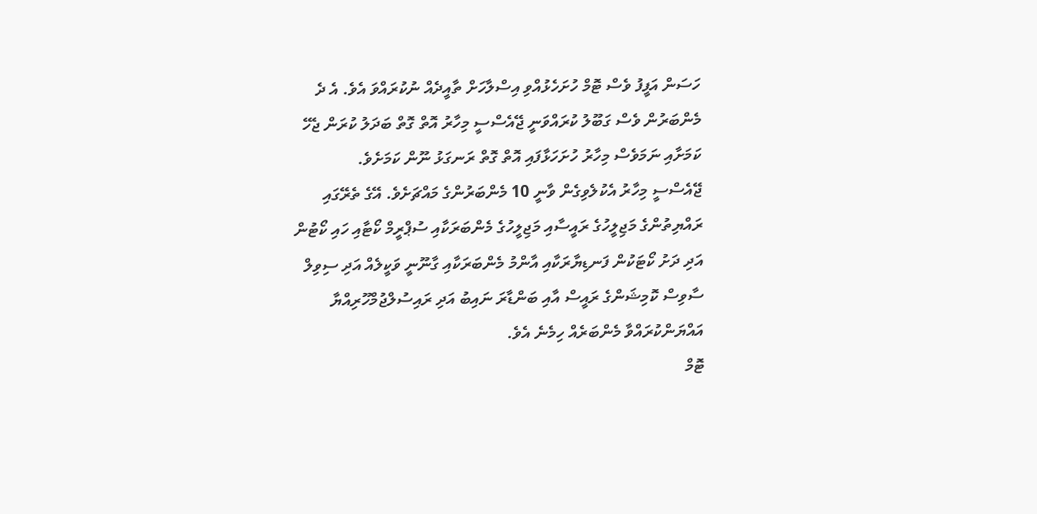ހަސަން އަފީފު ވެސް ޓޮމް ހުށަހެޅުއްވި އިސްލާހަށް ތާއީދެއް ނުކުރައްވަ އެވެ. އެ ދެ މެންބަރުން ވެސް ގަބޫލު ކުރައްވަނީ ޖޭއެސްސީ މިހާރު އޮތް ގޮތް ބަދަލު ކުރަން ޖެހޭ ކަމަށާއި ނަމަވެސް މިހާރު ހުށަހަޅާފައި އޮތް ގޮތް ރަނގަޅު ނޫން ކަމަށެވެ.
ޖޭއެސްސީ މިހާރު އެކުލެވިގެން ވާނީ 10 މެންބަރުންގެ މައްޗަށެވެ. އޭގެ ތެރޭގައި ރައްޔިތުންގެ މަޖިލީހުގެ ރައީސާއި މަޖިލީހުގެ މެންބަރަކާއި ސުޕްރީމް ކޯޓާއި ހައި ކޯޓުން އަދި ދަށު ކޯޓަކުން ފަނޑިޔާރަކާއި އާންމު މެންބަރަކާއި ގާނޫނީ ވަކީލެއް އަދި ސިވިލް ސާވިސް ކޮމިޝަންގެ ރައީސް އާއި ބަންޑާރަ ނައިބު އަދި ރައިސުލްޖުމްހޫރިއްޔާ އައްޔަންކުރައްވާ މެންބަރެއް ހިމެނެ އެވެ.
ޓޮމް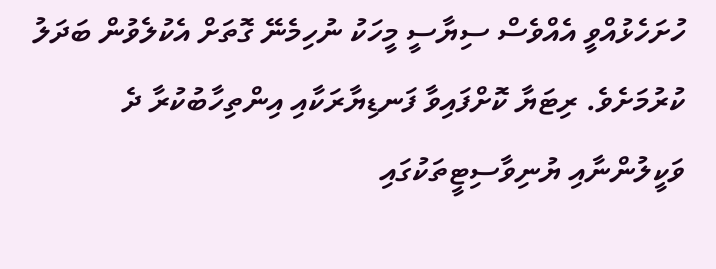ހުށަހެޅުއްވީ އެއްވެސް ސިޔާސީ މީހަކު ނުހިމެނޭ ގޮތަށް އެކުލެވުން ބަދަލު ކުރުމަށެވެ. ރިޓަޔާ ކޮށްފައިވާ ފަނޑިޔާރަކާއި އިންތިހާބުކުރާ ދެ ވަކީލުންނާއި ޔުނިވާސިޓީތަކުގައި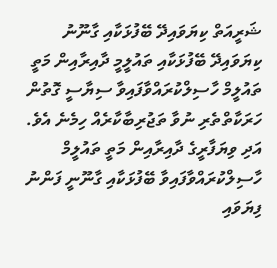ޝަރީއަތް ކިޔަވައިދޭ ބޭފުޅަކާއި ގާނޫނު ކިޔަވައިދޭ ބޭފުޅަކާއި ތައުލީމީ ދާއިރާއިން މަތީ ތައުލީމް ހާސިލްކުރައްވާފައިވާ ސިޔާސީ ގޮތުން ހަރަކާތްތެރި ނުވާ ތަޖުރިބާކާރެއް ހިމެނެ އެވެ. އަދި ވިޔަފާރީގެ ދާއިރާއިން މަތީ ތައުލީމް ހާސިލްކުރައްވާފައިވާ ބޭފުޅަކާއި ގާނޫނީ ފަންނު ފިޔަވައި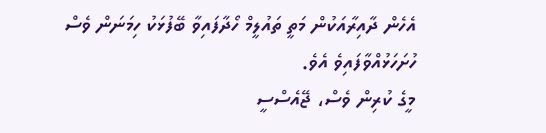އެހެން ދާއިރާއަކުން މަތީ ތައުލީމް ހޯދާފައިވާ ބޭފުޅަކު ހިމަނަން ވެސް ހުށަހަޅުއްވާފައިވެ އެވެ.
މީގެ ކުރިން ވެސް، ޖޭއެސްސީ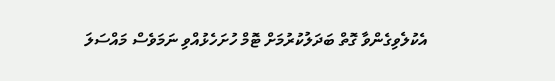އެކުލެވިގެންވާ ގޮތް ބަދަލުކުރުމަށް ޓޮމް ހުށަހެޅުއްވި ނަމަވެސް މައްސަލަ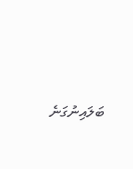ބަލައިނުގަނެ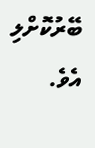ބޭރުކޮށްލި އެވެ.